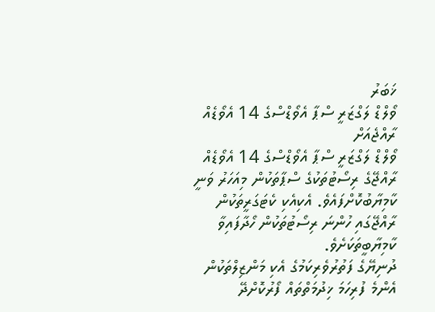ޚަބަރު
ވޯލްޑް ލަގްޒަރީ ސްޕާ އެވޯޑްސްގެ 14 އެވޯޑެއް ރާއްޖެއަށް
ވޯލްޑް ލަގްޒަރީ ސްޕާ އެވޯޑްސްގެ 14 އެވޯޑެއް ރާއްޖޭގެ ރިސޯޓުތަކުގެ ސްޕާތަކުން މިއަހަރު ވަނީ ކާމިޔާބުކޮށްފައެވެ. އެކިއެކި ކެޓަގަރީތަކުން ރާއްޖޭގައި ހުންނަ ރިސޯޓުތަކުން ހޯދާފައިވާ ކާމިޔާބީތަކަށެވެ.
ދުނިޔޭގެ ފަތުރުވެރިކަމުގެ އެކި މަންޒިލްތަކުން އެންމެ ފުރިހަމަ ޚިދުމަތްތައް ފޯރުކޮށްދޭ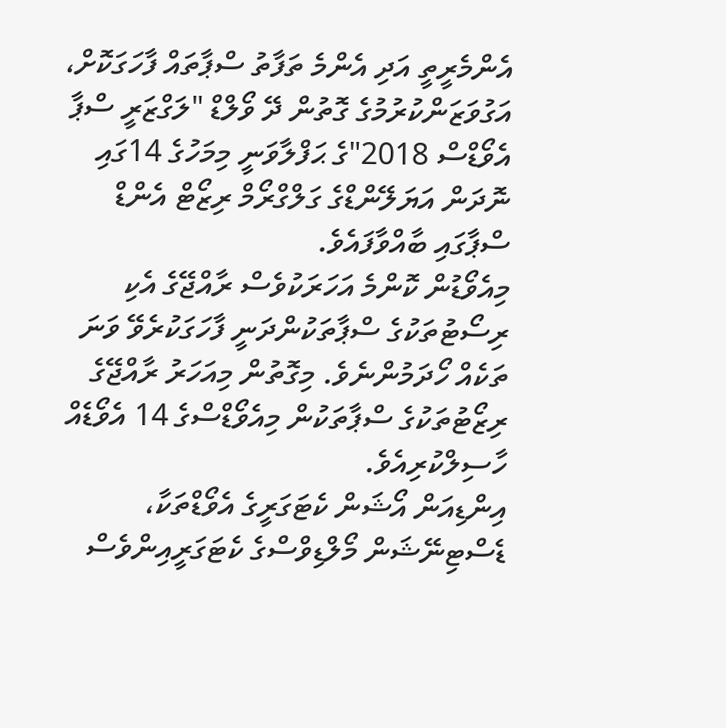އެންމެރީތީ އަދި އެންމެ ތަފާތު ސްޕާތައް ފާހަގަކޮށް، އަގުވަޒަންކުރުމުގެ ގޮތުން ދޭ ވޯލްޑް "ލަގްޒަރީ ސްޕާ އެވޯޑްސް 2018"ގެ ޙަފްލާވަނީ މިމަހުގެ 14ގައި ނޮދަން އަޔަލޭންޑްގެ ގަލްގްރޯމް ރިޒޯޓް އެންޑް ސްޕާގައި ބާއްވާފައެވެ.
މިއެވޯޑުން ކޮންމެ އަހަރަކުވެސް ރާއްޖޭގެ އެކި ރިސޯޓުތަކުގެ ސްޕާތަކުންދަނީ ފާހަގަކުރެވޭ ވަނަ ތަކެއް ހޯދަމުންނެވެ. މިގޮތުން މިއަހަރު ރާއްޖޭގެ ރިޒޯޓުތަކުގެ ސްޕާތަކުން މިއެވޯޑްސްގެ 14 އެވޯޑެއް ހާސިލްކުރިއެވެ.
އިންޑިއަން އޯޝަން ކެޓަގަރީގެ އެވޯޑްތަކާ، ޑެސްޓިނޭޝަން މޯލްޑިވްސްގެ ކެޓަގަރީއިންވެސް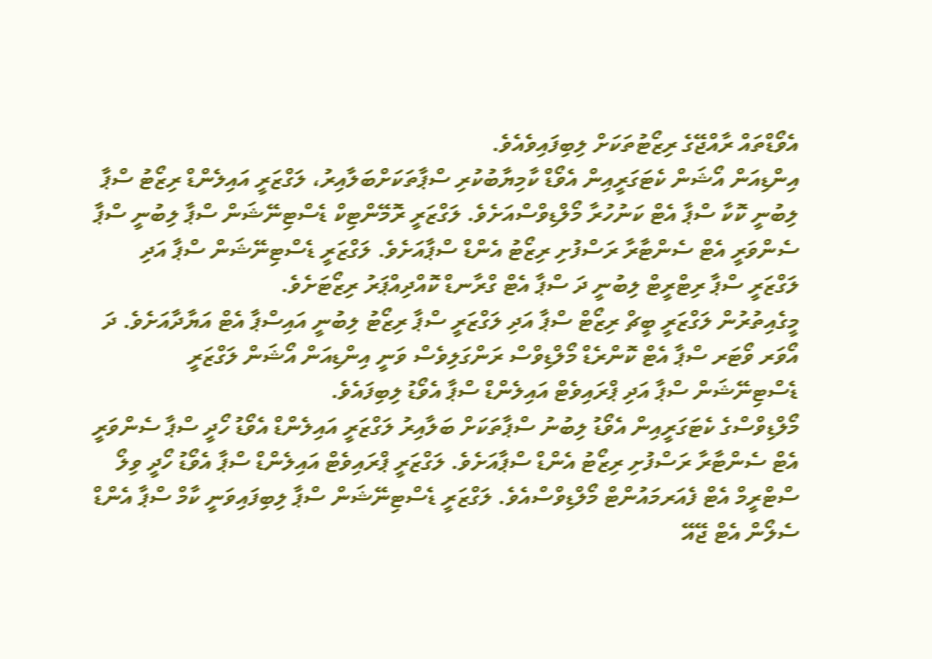އެވޯޑްތައް ރާއްޖޭގެ ރިޒޯޓުތަކަށް ލިބިފައިވެއެވެ.
އިންޑިއަން އޯޝަން ކެޓަގަރީއިން އެވޯޑް ކާމިޔާބުކުރި ސްޕާތަކަށްބަލާއިރު، ލަގްޒަރީ އައިލެންޑް ރިޒޯޓު ސްޕާ ލިބުނީ ކޮކާ ސްޕާ އެޓް ކަނުހުރާ މޯލްޑިވްސްއަށެވެ. ލަގްޒަރީ ރޮމޭންޓިކް ޑެސްޓިނޭޝަން ސްޕާ ލިބުނީ ސްޕާ ސެންވަރީ އެޓް ސެންޓާރާ ރަސްފުށި ރިޒޯޓު އެންޑް ސްޕާއަށެވެ. ލަގްޒަރީ ޑެސްޓިނޭޝަން ސްޕާ އަދި ލަގްޒަރީ ސްޕާ ރިޓްރީޓް ލިބުނީ ދަ ސްޕާ އެޓް ގްރާނޑް ކޮއްދިއްޕަރު ރިޒޯޓަށެވެ.
މީގެއިތުރުން ލަގްޒަރީ ބީޗް ރިޒޯޓް ސްޕާ އަދި ލަގްޒަރީ ސްޕާ ރިޒޯޓު ލިބުނީ އައިސްޕާ އެޓް އަޔާދާއަށެވެ. ދަ އޯވަރ ވޯޓަރ ސްޕާ އެޓް ކޮންރެޑް މޯލްޑިވްސް ރަންގަލިވެސް ވަނީ އިންޑިއަން އޯޝަން ލަގްޒަރީ ޑެސްޓިނޭޝަން ސްޕާ އަދި ޕްރައިވެޓް އައިލެންޑް ސްޕާ އެވޯޑު ލިބިފައެވެ.
މޯލްޑިވްސްގެ ކެޓަގަރީއިން އެވޯޑު ލިބުނު ސްޕާތަކަށް ބަލާއިރު ލަގްޒަރީ އައިލެންޑް އެވޯޑު ހޯދީ ސްޕާ ސެންވަރީ އެޓް ސެންޓާރާ ރަސްފުށި ރިޒޯޓު އެންޑް ސްޕާއަށެވެ. ލަގްޒަރީ ޕްރައިވެޓް އައިލެންޑް ސްޕާ އެވޯޑު ހޯދީ ވިލޯ ސްޓްރީމް އެޓް ފެއަރމައުންޓް މޯލްޑިވްސްއެވެ. ލަގްޒަރީ ޑެސްޓިނޭޝަން ސްޕާ ލިބިފައިވަނީ ކާމް ސްޕާ އެންޑް ސެލޯން އެޓް ޖޭއޭ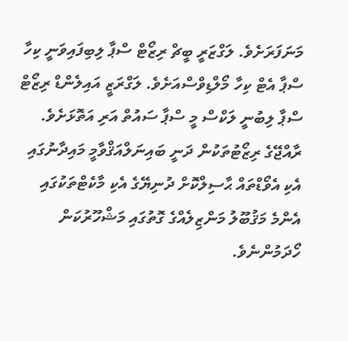މަނަފަރަށެވެ. ލަގްޒަރީ ބީޗް ރިޒޯޓް ސްޕާ ލިބިފައިވަނީ ކިހާ ސްޕާ އެޓް ކިހާ މޯލްޑިވްސްއަށެވެ. ލަގްރަޒީ އައިލެންޑް ރިޒޯޓް ސްޕާ ލިބުނީ ލަކްސް މީ ސްޕާ ސައުތް އަރި އަތޮޅަށެވެ.
ރާއްޖޭގެ ރިޒޯޓުތަކުން ދަނީ ބައިނަލްއަޤްވާމީ މައިދާނުގައި އެކި އެވޯޑްތައް ޙާސިލްކޮށް ދުނިޔޭގެ އެކި މާކެޓްތަކުގައި އެންމެ މަޤުބޫލު މަންޒިލެއްގެ ގޮތުގައި މަޝްހޫރުކަން ހޯދަމުންނެވެ.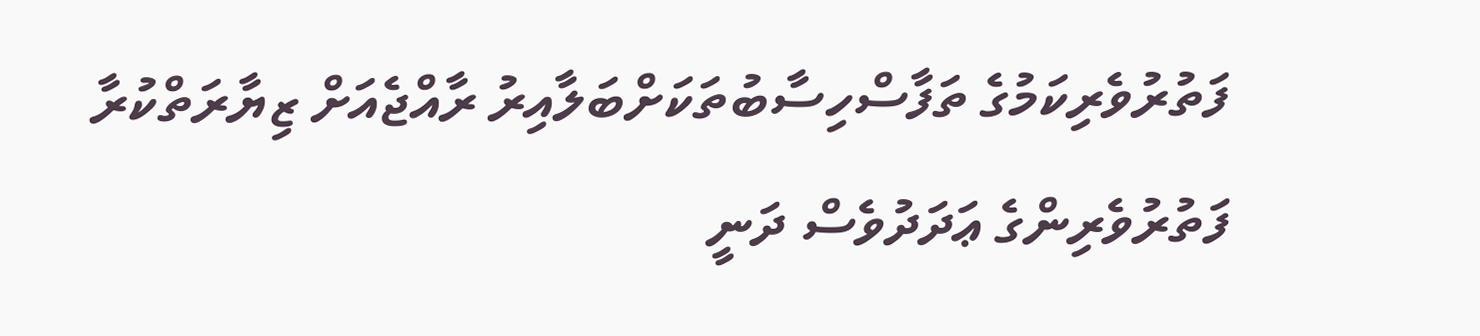ފަތުރުވެރިކަމުގެ ތަފާސްހިސާބުތަކަށްބަލާއިރު ރާއްޖެއަށް ޒިޔާރަތްކުރާ ފަތުރުވެރިންގެ ޢަދަދުވެސް ދަނީ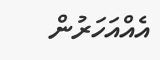އެއްއަހަރުން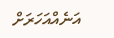އަނެއްއަހަރަށް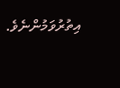އިތުރުވަމުންނެވެ.